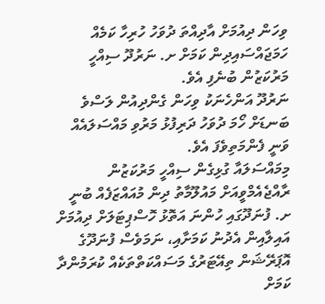ވިހަން ދިއުމަށް އާދިއްތަ ދުވަހު ހުރިހާ ކަމެއް ހަމަޖައްސައިދިން ކަމަށް ށ. ނަރުދޫ ސިއްހީ މަރުކަޒުން ބުނެފި އެވެ.
ނަރުދޫ އަންހެނަކު ވިހަން ގެންދިއުން ލަސްވެ ބަނޑަށް ހޯމަ ދުވަހު ދަރިފުޅު މަރުވި މައްސަލައެއް ވަނީ ފެންމަތިވެފަ އެވެ.
މިމައްސަލައާ ގުޅިގެން ސިއްހީ މަރުކަޒުން ރާއްޖެއެމްވީއަށް މައުލޫމާތު ދިން މުއައްޒަފެއް ބުނީ ށ. ފުނަދޫގައި ހުންނަ އަތޮޅު ހޮސްޕިޓަލަށް ދިއުމަށް އައިލާއިން އެދުނު ކަމަށާއި، ނަމަވެސް ފުނަދޫގެ އޮޕަރޭޝަން ތިއޭޓަރުގެ މަސައްކަތްތަކެއް ކުރަމުންދާ ކަމަށް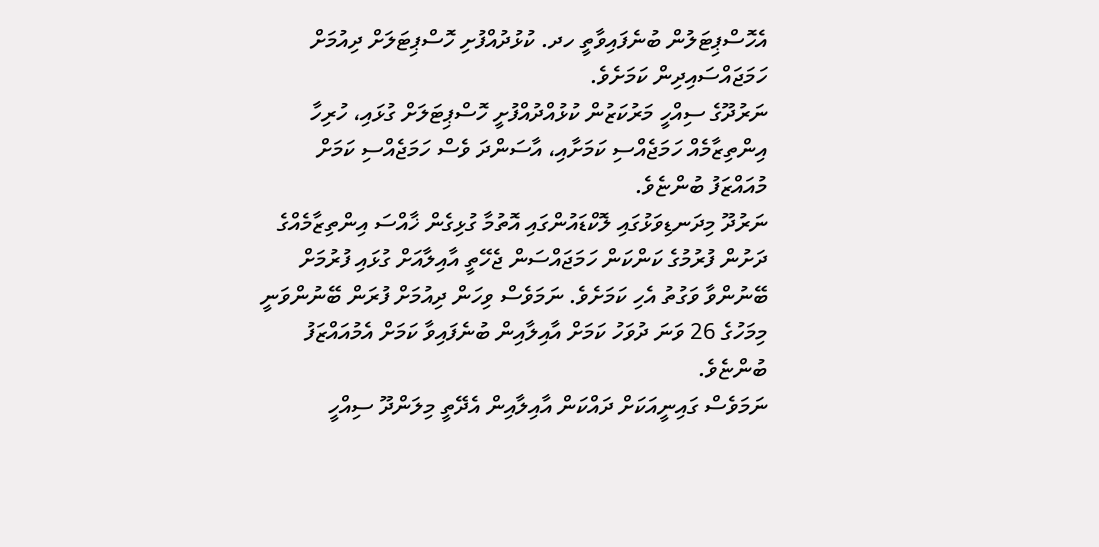އެހޮސްޕިޓަލުން ބުނެފައިވާތީ ހދ. ކުޅުދުއްފުށި ހޮސްޕިޓަލަށް ދިއުމަށް ހަމަޖައްސައިދިން ކަމަށެވެ.
ނަރުދޫގެ ސިއްހީ މަރުކަޒުން ކުޅުއްދުއްފުށީ ހޮސްޕިޓަލަށް ގުޅައި، ހުރިހާ އިންތިޒާމެއް ހަމަޖެއްސި ކަމަށާއި، އާސަންދަ ވެސް ހަމަޖެއްސި ކަމަށް މުއައްޒަފު ބުންޏެވެ.
ނަރުދޫ މިދަނޑިވަޅުގައި ލޮކްޑައުންގައި އޮތުމާ ގުޅިގެން ޚާއްސަ އިންތިޒާމެއްގެ ދަށުން ފުރުމުގެ ކަންކަން ހަމަޖައްސަން ޖެހޭތީ އާއިލާއަށް ގުޅައި ފުރުމަށް ބޭނުންވާ ވަގުތު އެހި ކަމަށެވެ. ނަމަވެސް ވިހަން ދިއުމަށް ފުރަން ބޭނުންވަނީ މިމަހުގެ 26 ވަނަ ދުވަހު ކަމަށް އާއިލާއިން ބުނެފައިވާ ކަމަށް އެމުއައްޒަފު ބުންޏެވެ.
ނަމަވެސް ގައިނީއަކަށް ދައްކަން އާއިލާއިން އެދޭތީ މިލަންދޫ ސިއްހީ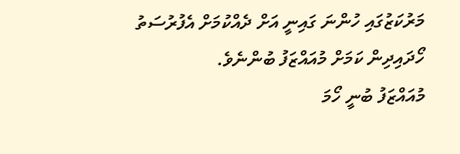މަރުކަޒުގައި ހުންނަ ގައިނީ އަށް ދެއްކުމަށް އެފުރުސަތު ހޯދައިދިން ކަމަށް މުއައްޒަފު ބުންނެވެ.
މުއައްޒަފު ބުނީ ހޯމަ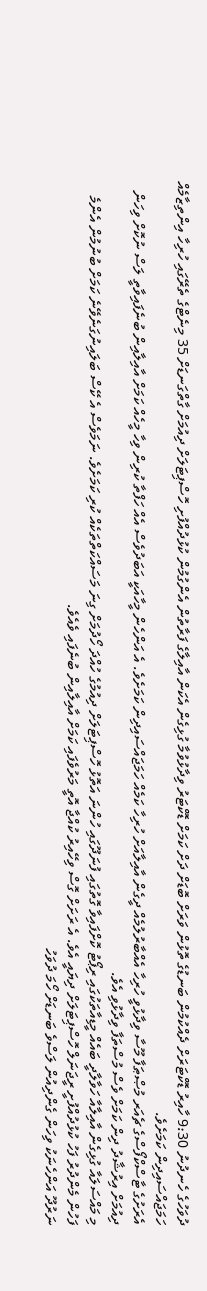ދުވަހުގެ ހެނދުނު 9:30 ހާއިރު ޑޮކްޓަރަށް ދެއްކުމުން ބަނޑުގެ ތޮޅުން ވަރަށް ބޮޑަށް ދަށް ކަމަށް ޑޮކްޓަރު ވިދާޅުވުމާ ގުޅިގެން އެކަން އާއިލާގެ ފަރާތުން އެންގުމުން ކުޅުދުއްފުށި ހޮސްޕިޓަލަށް ދިއުމަށް ގާތްގަނޑަށް 35 މިނެޓްގެ ތެރޭގައި ހުރިހާ އިންތިޒާމެއް ހަމަޖައްސައިދިން ކަމަށެވެ.
އެރަށުގެ ޓާސްކްފޯސްގެ ޗެއަރ މުޞްޠަފާ މޫސާ ވިދާޅުވީ ހުރިހާ އެއްބާރުލުމެއް ދީގެން އާއިލާއަށް ހުރިހާ ކަމެއް ހަމަޖައްސައިދިން ކަމަށެވެ. އެ އަންހެން މީހާއަކީ އަބަދުވެސް އެއް ހަފްތާ ކުރިން ވިހާ މީހެއް ކަމަށް އާއިލާއިން ބުނެފައިވާތީ ލަސް ނުކޮށް ވިހަން ދިއުމަށް އިރުޝާދު ދިން ކަމަށް ވެސް މުސްތަފާ ވިދާޅުވި އެވެ.
މި މައްސަލައާ ގުޅިގެން އާއިލާއާ ހަވާލާދީ ބައެއް މީޑިއާތަކުގައި ރިޕޯޓު ކޮށްފައިވާ ގޮތުގައި ފުނަދޫގައި ހުންނަ އަތޮޅު ހޮސްޕިޓަލަށް ދިއުމުގެ ހުއްދަ ހޯދުމަށް ގިނަ މަސައްކަތްތަކެއް ކުރި ކަމަށެވެ. ނަމަވެސް އެ ކޭސް ބަލައިނުގަނެވޭނެ ކަމަށް ބުނުމުން އެންމެ ފަހުން މެންދުރު ފަހު ކުޅުދުއްފުށީ ރީޖަނަލް ހޮސްޕިޓަލަށް ދިޔައީ އެވެ. އެ ރަށަށް ގޮސް ވިހޭއިރު ކުއްޖާ އޮތީ މަރުވެފައި ކަމަށް އާއިލާއިން ބުނެފައި ވެއެވެ.
ނަރުދޫ އަންހެނަކު ވިހަން ގެންދިއުން ލަސްވެ ބަނޑަށް ހޯމަ ދުވަހު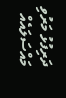ދަރިފުޅު މަރުވި މައްސަލައެއް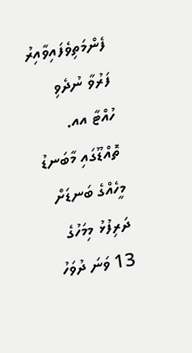ފެންމަތިވެފައިވާއިރު ފަރުވާ ނުދެވި ހުއްޓާ އއ. ތޮއްޑޫގައި މާބަނޑު މީހެއްގެ ބަނޑަށް ދަރިފުޅު މިމަހުގެ 13 ވަނަ ދުވަހު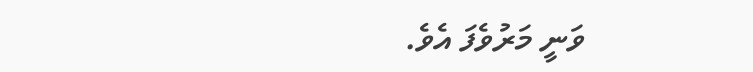ވަނީ މަރުވެފަ އެވެ.